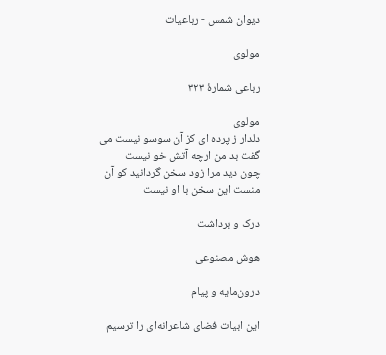دیوان شمس - رباعیات

مولوی

رباعی شمارهٔ ۳۲۳

مولوی
دلدار ز پرده ای کز آن سوسو نیست می گفت بد من ارچه آتش خو نیست
چون دید مرا زود سخن گردانید کو آن منست این سخن با او نیست

درک و برداشت

هوش مصنوعی

درون‌مایه و پیام

این ابیات فضای شاعرانه‌ای را ترسیم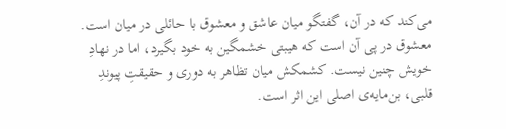می‌کند که در آن، گفتگو میان عاشق و معشوق با حائلی در میان است. معشوق در پی آن است که هیبتی خشمگین به خود بگیرد، اما در نهادِ خویش چنین نیست. کشمکش میان تظاهر به دوری و حقیقتِ پیوندِ قلبی، بن‌مایه‌ی اصلی این اثر است.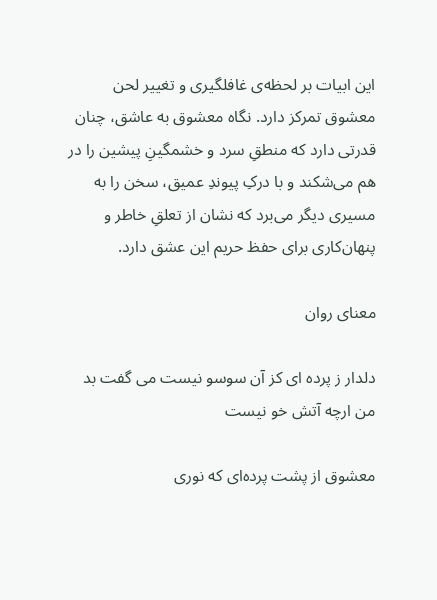این ابیات بر لحظه‌ی غافلگیری و تغییر لحن معشوق تمرکز دارد. نگاه معشوق به عاشق، چنان قدرتی دارد که منطقِ سرد و خشمگینِ پیشین را در هم می‌شکند و با درکِ پیوندِ عمیق، سخن را به مسیری دیگر می‌برد که نشان از تعلقِ خاطر و پنهان‌کاری برای حفظ حریم این عشق دارد.

معنای روان

دلدار ز پرده ای کز آن سوسو نیست می گفت بد من ارچه آتش خو نیست

معشوق از پشت پرده‌ای که نوری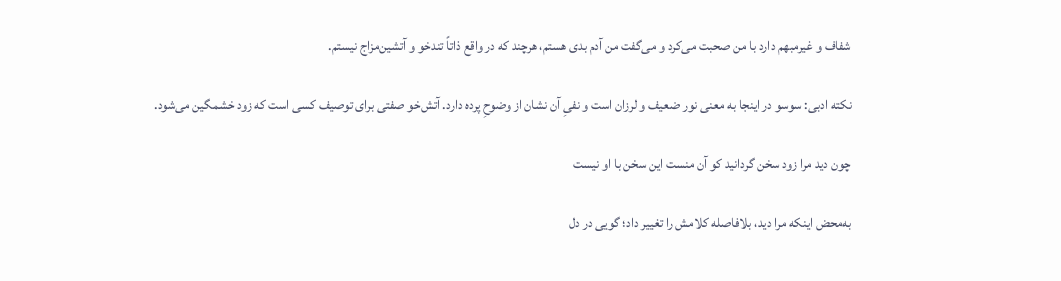شفاف و غیرمبهم دارد با من صحبت می‌کرد و می‌گفت من آدم بدی هستم، هرچند که در واقع ذاتاً تندخو و آتشین‌مزاج نیستم.

نکته ادبی: سوسو در اینجا به معنی نور ضعیف و لرزان است و نفیِ آن نشان از وضوحِ پرده دارد. آتش‌خو صفتی برای توصیف کسی است که زود خشمگین می‌شود.

چون دید مرا زود سخن گردانید کو آن منست این سخن با او نیست

به‌محض اینکه مرا دید، بلافاصله کلامش را تغییر داد؛ گویی در دل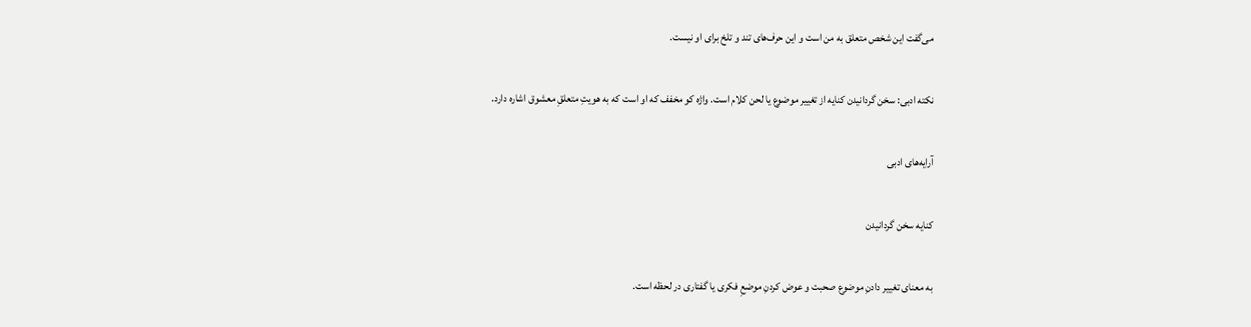می‌گفت این شخص متعلق به من است و این حرف‌های تند و تلخ برای او نیست.

نکته ادبی: سخن گردانیدن کنایه از تغییر موضوع یا لحن کلام است. واژه کو مخفف که او است که به هویتِ متعلقِ معشوق اشاره دارد.

آرایه‌های ادبی

کنایه سخن گردانیدن

به معنای تغییر دادنِ موضوع صحبت و عوض کردنِ موضعِ فکری یا گفتاری در لحظه است.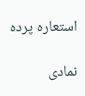استعاره پرده

نمادی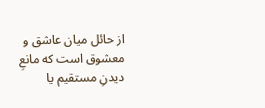از حائل میان عاشق و معشوق است که مانعِ دیدنِ مستقیم یا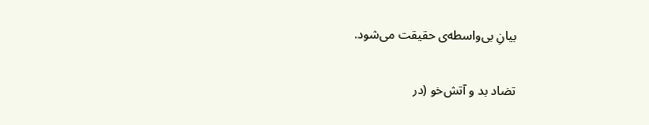بیانِ بی‌واسطه‌ی حقیقت می‌شود.

تضاد بد و آتش‌خو (در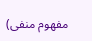مفهوم منفی)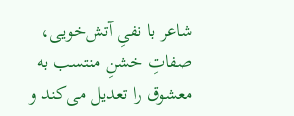شاعر با نفیِ آتش‌خویی، صفاتِ خشنِ منتسب به معشوق را تعدیل می‌کند و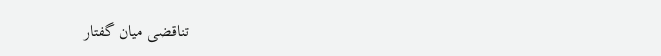تناقضی میان گفتار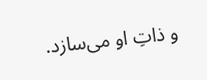و ذاتِ او می‌سازد.